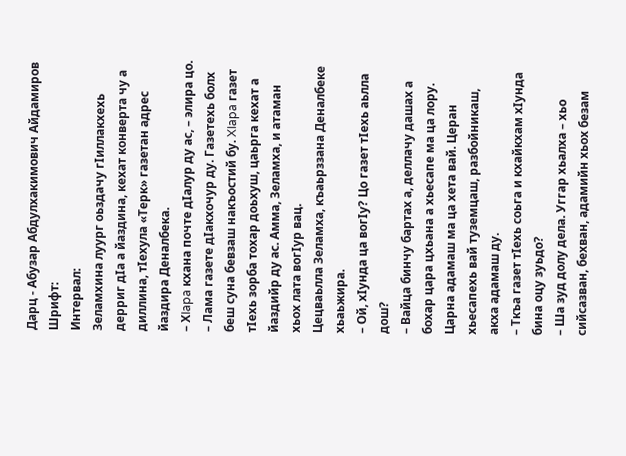Дарц - Абузар Абдулхакимович Айдамиров
Шрифт:
Интервал:
Зеламхина луург оьздачу гIиллакхехь дерриг дIа а йаздина, кехат конверта чу а диллина, тIехула «Терк» газетан адрес йаздира Деналбека.
– ХIapa кхана почте дIалур ду ас, – элира цо. – Лама газете дIакхочур ду. Газетехь болх беш суна бевзаш накъостий бу. XIapa газет тIехь зорба тохар доьхуш, цаьрга кехат а йаздийр ду ас. Амма, Зеламха, и атаман хьох лата вогIур вац.
Цецваьлла Зеламха, къаьрззана Деналбеке хьаьжира.
– Ой, хIунда ца вогIу? Цо газет тIехь аьлла дош?
– Вайца бинчу бартах а, деллачу дашах а бохар цара цхьана а хьесапе ма ца лору. Царна адамаш ма ца хета вай. Церан хьесапехь вай туземцаш, разбойникаш, акха адамаш ду.
– Ткъа газет тIехь соьга и кхайкхам хIунда бина оцу зуьдо?
– Ша зуд долу дела. Уггар хьалха – хьо сийсазван, бехван, адамийн хьох безам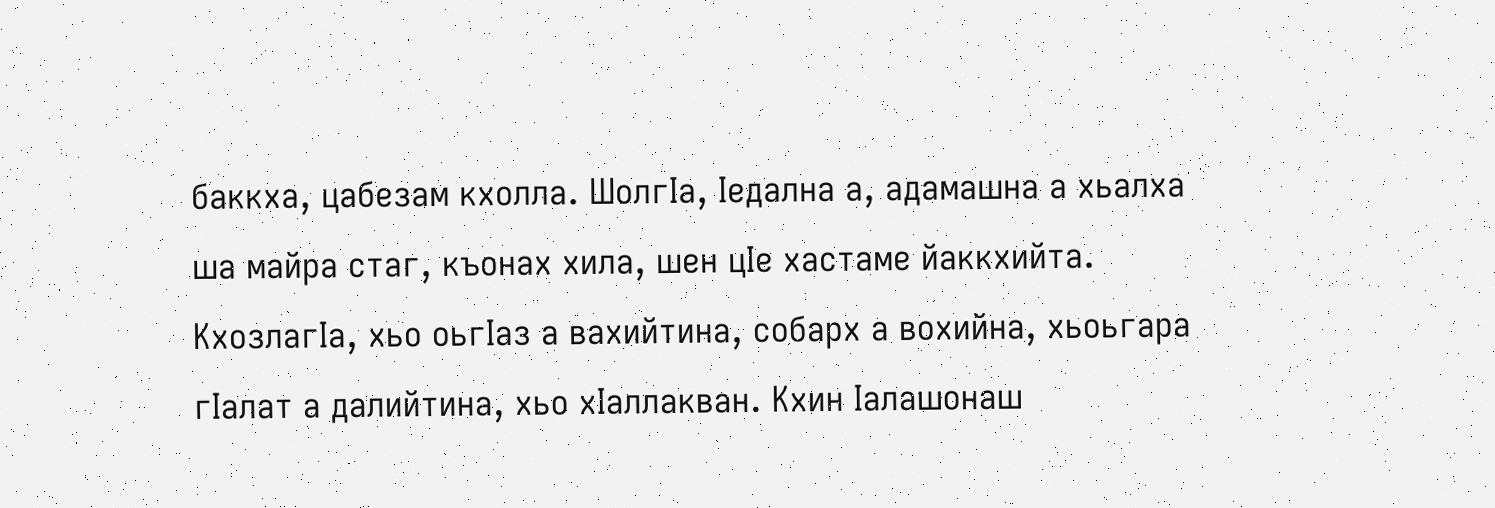баккха, цабезам кхолла. ШолгIа, Iедална а, адамашна а хьалха ша майра стаг, къонах хила, шен цIе хастаме йаккхийта. КхозлагIа, хьо оьгIаз а вахийтина, собарх а вохийна, хьоьгара гIалат а далийтина, хьо хIаллакван. Кхин Iалашонаш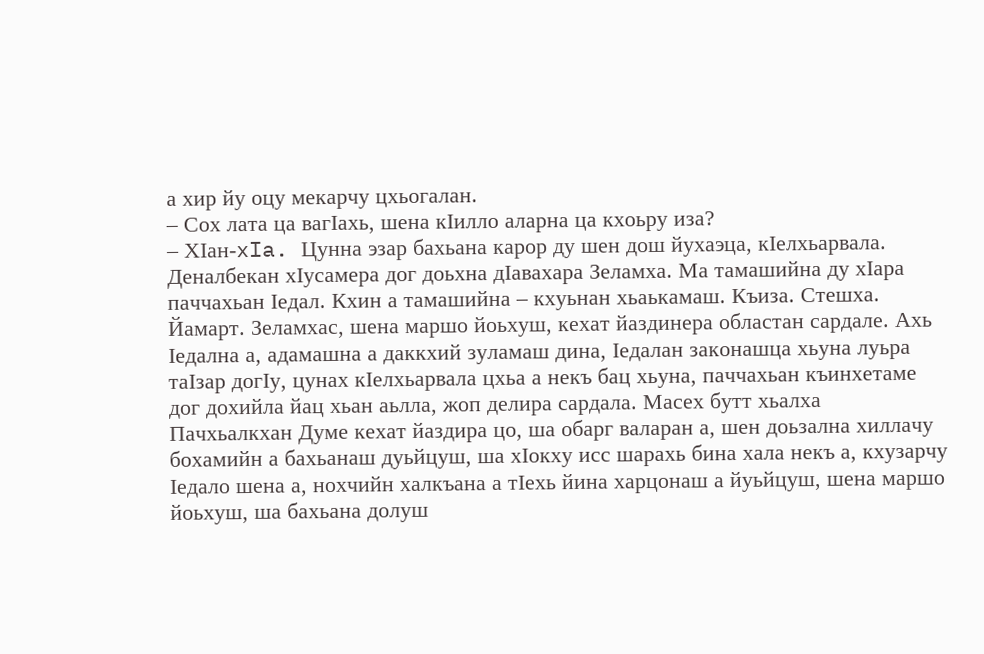а хир йу оцу мекарчу цхьогалан.
– Сох лата ца вагIахь, шена кIилло аларна ца кхоьру иза?
– ХIан-xIa. Цунна эзар бахьана карор ду шен дош йухаэца, кIелхьарвала.
Деналбекан хIусамера дог доьхна дIавахара Зеламха. Ма тамашийна ду хIара паччахьан Iедал. Кхин а тамашийна – кхуьнан хьаькамаш. Къиза. Стешха. Йамарт. Зеламхас, шена маршо йоьхуш, кехат йаздинера областан сардале. Ахь Iедална а, адамашна а даккхий зуламаш дина, Iедалан законашца хьуна луьра таIзар догIу, цунах кIелхьарвала цхьа а некъ бац хьуна, паччахьан къинхетаме дог дохийла йац хьан аьлла, жоп делира сардала. Масех бутт хьалха Пачхьалкхан Думе кехат йаздира цо, ша обарг валаран а, шен доьзална хиллачу бохамийн а бахьанаш дуьйцуш, ша хIокху исс шарахь бина хала некъ а, кхузарчу Iедало шена а, нохчийн халкъана а тIехь йина харцонаш а йуьйцуш, шена маршо йоьхуш, ша бахьана долуш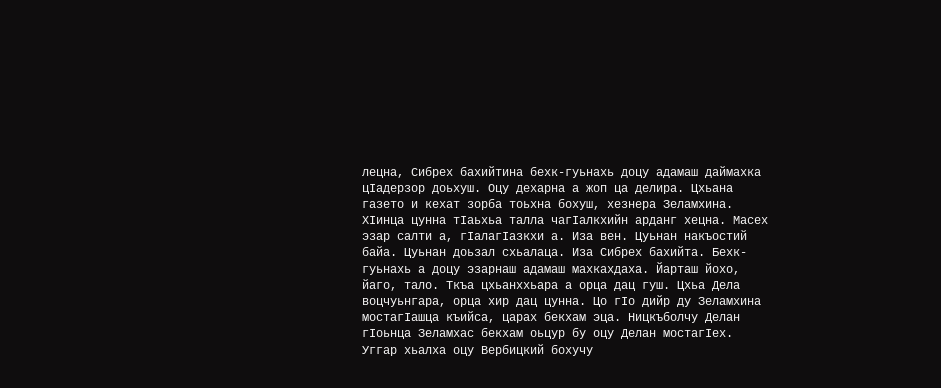лецна, Сибрех бахийтина бехк-гуьнахь доцу адамаш даймахка цIадерзор доьхуш. Оцу дехарна а жоп ца делира. Цхьана газето и кехат зорба тоьхна бохуш, хезнера Зеламхина.
ХIинца цунна тIаьхьа талла чагIалкхийн арданг хецна. Масех эзар салти а, гIалагIазкхи а. Иза вен. Цуьнан накъостий байа. Цуьнан доьзал схьалаца. Иза Сибрех бахийта. Бехк-гуьнахь а доцу эзарнаш адамаш махкахдаха. Йарташ йохо, йаго, тало. Ткъа цхьанххьара а орца дац гуш. Цхьа Дела воцчуьнгара, орца хир дац цунна. Цо гIо дийр ду Зеламхина мостагIашца къийса, царах бекхам эца. Ницкъболчу Делан гIоьнца Зеламхас бекхам оьцур бу оцу Делан мостагIех. Уггар хьалха оцу Вербицкий бохучу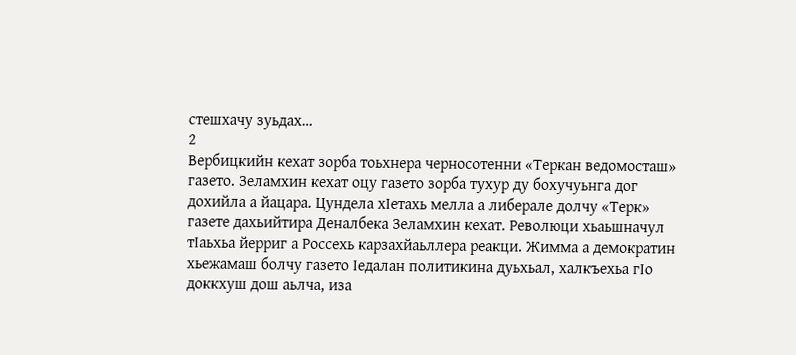стешхачу зуьдах…
2
Вербицкийн кехат зорба тоьхнера черносотенни «Теркан ведомосташ» газето. Зеламхин кехат оцу газето зорба тухур ду бохучуьнга дог дохийла а йацара. Цундела хIетахь мелла а либерале долчу «Терк» газете дахьийтира Деналбека Зеламхин кехат. Революци хьаьшначул тIаьхьа йерриг а Россехь карзахйаьллера реакци. Жимма а демократин хьежамаш болчу газето Iедалан политикина дуьхьал, халкъехьа гIо доккхуш дош аьлча, иза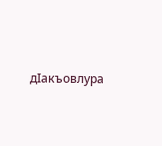дIaкъовлура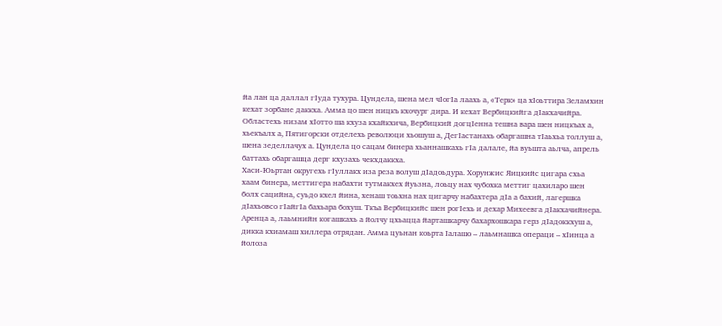йа лан ца даллал гIуда тухура. Цундела, шена мел чIогIа лаахь а, «Терк» ца хIоьттира Зеламхин кехат зорбане даккха. Амма цо шен ницкъ кхочург дира. И кехат Вербицкийга дIакхачийра.
Областехь низам хIотто ша кхуза кхайкхича, Вербицкий догцIенна тешна вара шен ницкъах а, хьекъалх а, Пятигорски отделехь революци хьошуш а, ДегIастанахь обаргашна тIаьхьа толлуш а, шена зеделлачух а. Цундела цо сацам бинера хьаннашкахь гIa далале, йа вуьшта аьлча, апрель баттахь обаргашца дерг кхузахь чекхдаккха.
Хаси-Юьртан округехь гIуллакх иза реза волуш дIадоьдура. Хорунжис Яицкийс цигара схьа хаам бинера, меттигера набахти тутмакхех йуьзна, лоьцу нах чубохка меттиг цахиларо шен болх сацийна, суьдо кхел йина, хенаш тоьхна нах цигарчу набахтера дIа а бахий, лагершка дIахьовсо гIайгIа бахьара бохуш. Ткъа Вербицкийс шен рогIехь и дехар Михеевга дIакхачийнера.
Аренца а, лаьмнийн когашкахь а йолчу цхьацца йарташкарчу бахархошкара герз дIадоккхуш а, дикка кхиамаш хиллера отрядан. Амма цуьнан коьрта Iалашо – лаьмнашка операци – хIинца а йолоза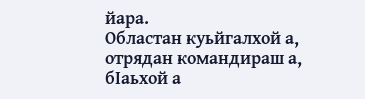йара.
Областан куьйгалхой а, отрядан командираш а, бIаьхой а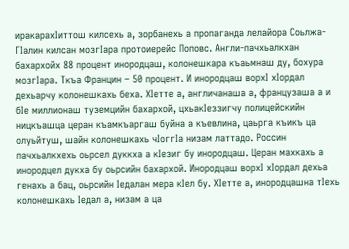иракарахIиттош килсехь а, зорбанехь а пропаганда лелайора Соьлжа-ГIалин килсан мозгIара протоиерейс Поповс. Англи-пачхьалкхан бахархойх 88 процент инородцаш, колонешкара къаьмнаш ду, бохура мозгIара. Ткъа Францин – 50 процент. И инородцаш ворхI хIордал дехьарчу колонешкахь беха. ХIетте а, англичанаша а, французаша а и бIе миллионаш туземцийн бахархой, цхьакIеззигчу полицейскийн ницкъашца церан къамкъаргаш буйна а къевлина, цаьрга къикъ ца олуьйтуш, шайн колонешкахь чIоггIа низам латтадо. Россин пачхьалкхехь оьрсел дуккха а кIезиг бу инородцаш. Церан махкахь а инородцел дукха бу оьрсийн бахархой. Инородцаш вopхI хIордал дехьа генахь а бац, оьрсийн Iедалан мера кIел бу. ХIетте а, инородцашна тIехь колонешкахь Iедал а, низам а ца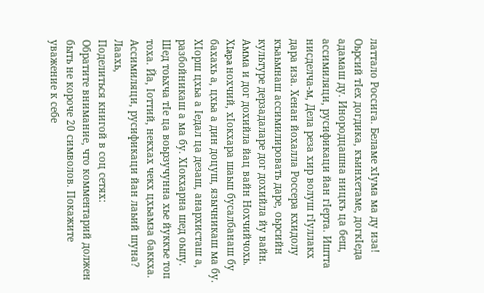латтало Россига. Беламе хIума ма ду иза! Оьрсий тIех догдика, къинхетаме, догкIеда адамаш ду. Инородцашна ницкъ ца беш, ассимиляци, русификаци йан гIерта. Иштта нисделча-м, Дела реза хир волуш гIуллакх дара иза. Хенан йохалла Россера кхидолу къаьмнаш ассимилировать даре, оьрсийн культуре дерзадаларе дог дохийла йу вайн. Амма и дог дохийла йац вайн Нохчийчохь. ХIapa нохчий, хIокхара шаьш бусалбанаш бу бахахь а, цхьа а дин доцуш, язычникаш ма бу. ХIорш цхьа а Iедал ца дезаш, анархисташ а, разбойникаш а ма бу. ХIокхарна шед оьшу. Шед тоьхча тIе ца воьрзучунна хье йуккъе топ тоха. Йа, Iоттий, некхах чекх цхьамза баккха. Ассимиляци, русификаци йан лаьий шуна? Лаахь,
Поделиться книгой в соц сетях:
Обратите внимание, что комментарий должен быть не короче 20 символов. Покажите уважение к себе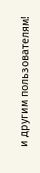и другим пользователям!